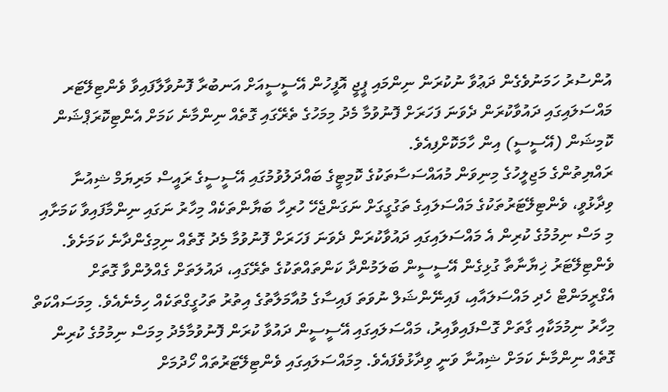އުންސުރު ހަމަނުވެގެން ދަޢުވާ ނުކުރަން ނިންމައި ޕީޖީ އޮފީހުން އޭސީސީއަށް އަނބުރާ ފޮނުވާލާފައިވާ ވެންޓިލޭޓަރ މައްސަލައިގައި ދައުވާކުރަން ދެވަނަ ފަހަރަށް ފޮނުވުމާ މެދު މިމަހުގެ ތެރޭގައި ގޮތެއް ނިންމާނެ ކަމަށް އެންޓިކޮރަޕްޝަން ކޮމިޝަން (އޭސީސީ) އިން ހާމަކޮށްފިއެވެ.
ރައްޔިތުންގެ މަޖިލީހުގެ މިނިވަން މުއައްސަސާތަކުގެ ކޮމިޓީގެ ބައްދަލުވުމުގައި އޭސީސީގެ ރައީސް މަރިޔަމް ޝިއުނާ ވިދާޅުވީ، ވެންޓިލޭޓަރުތަކުގެ މައްސަލައިގެ ތަގުގީގަށް ނަގަންޖެހޭ ހުރިހާ ބަޔާންތަކެއް މިހާރު ނަގައި ނިންމާފައިވާ ކަމަށާއި މި މަސް ނިމުމުގެ ކުރިން އެ މައްސަލައިގައި ދައުވާކުރަން ދެވަނަ ފަހަރަށް ފޮނުވުމާ މެދު ގޮތެއް ނިމިގެންދާނެ ކަމަށެވެ.
ވެންޓިލޭޓަރު ޚިޔާނާތާ ގުޅިގެން އޭސީސީން ބަލަމުންދާ ކަންތައްތަކުގެ ތެރޭގައި، ދައުލަތަށް ގެއްލުންވާ ގޮތަށް އެގްރީމަންޓް ހެދި މައްސަލައާއި، ފައިނޭންޝަލް ނުވަތަ ފައިސާގެ މުއާމަލާތުގެ އިތުރު ތަހުގީގްތަކެއް ހިމެނެއެވެ. މިމަސައްކަތް މިހާރު ނިމުމަކާއި ގާތަށް ގޮސްފައިވާއިރު، މައްސަލައިގައި އޭސީސީން ދައުވާ ކުރަން ފޮނުވުމާމެދު މިމަސް ނިމުމުގެ ކުރިން ގޮތެއް ނިންމާނެ ކަމަށް ޝިއުނާ ވަނީ ވިދާޅުވެފައެވެ. މިމައްސަލައިގައި ވެންޓިލޭޓަރުތައް ހޯދުމަށް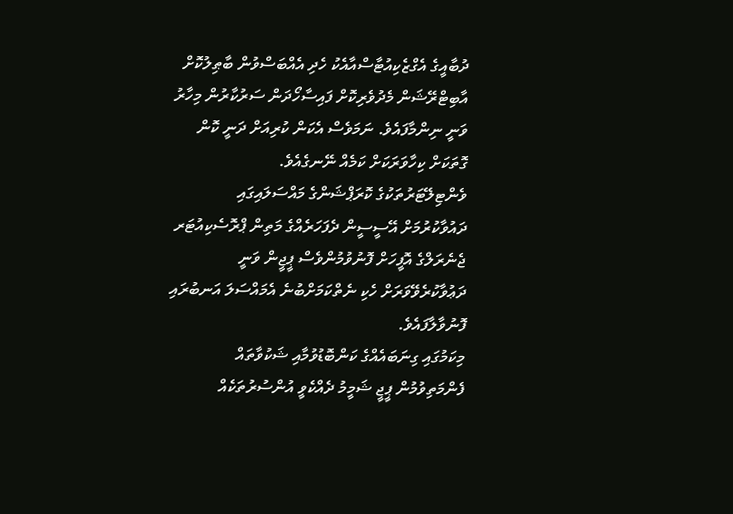ދުބާއީގެ އެގްޒެކިއުޓާސްއާއެކު ހެދި އެއްބަސްވުން ބާޠިލުކޮށް އާބިޓްރޭޝަން މެދުވެރިކޮށް ފައިސާހޯދަން ސަރުކާރުން މިހާރު ވަނީ ނިންމާފައެވެ. ނަމަވެސް އެކަން ކުރިއަށް ދަނީ ކޮން ގޮތަކަށް ކިހާވަރަކަށް ކަމެއް ނޭނގެއެވެ.
ވެންޓިލޭޓަރުތަކުގެ ކޮރަޕްޝަންގެ މައްސަލައިގައި ދައުވާކުރުމަށް އޭސީސީން ދެފަހަރެއްގެ މަތިން ޕްރޮސެކިއުޓަރ ޖެނެރަލްގެ އޮފީހަށް ފޮނުވުމުންވެސް ޕީޖީން ވަނީ ދަޢުވާކުރެވޭވަރަށް ހެކި ނެތްކަމަށްބުނެ އެމައްސަލަ އަނބުރައި ފޮނުވާލާފައެވެ.
މިކަމުގައި ގިނަބައެއްގެ ކަންބޮޑުވުމާއި ޝަކުވާތައް ފެންމަތިވުމުން ޕީޖީ ޝަމީމު ދެއްކެވީ އުންސުރުތަކެއް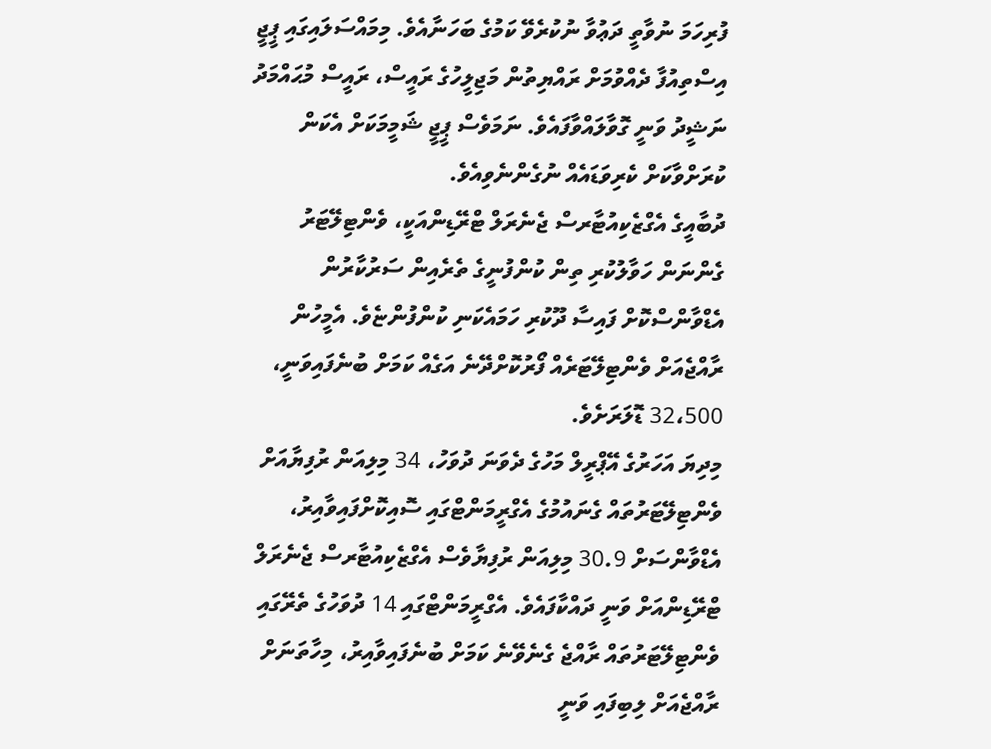ފުރިހަމަ ނުވާތީ ދަޢުވާ ނުކުރެވޭ ކަމުގެ ބަހަނާއެވެ. މިމައްސަލައިގައި ޕީޖީ އިސްތިއުފާ ދެއްވުމަށް ރައްޔިތުން މަޖިލީހުގެ ރައީސް، ރައީސް މުޙައްމަދު ނަޝީދު ވަނީ ގޮވާލައްވާފައެވެ. ނަމަވެސް ޕީޖީ ޝަމީމަކަށް އެކަން ކުރަށްވާކަށް ކެރިވަޑައެއް ނުގެންނެވިއެވެ.
ދުބާއީގެ އެގްޒެކިއުޓާރސް ޖެނެރަލް ޓްރޭޑިންއަކީ، ވެންޓިލޭޓަރު ގެންނަން ހަވާލުކުރި ތިން ކުންފުނީގެ ތެރެއިން ސަރުކާރުން އެޑްވާންސްކޮށް ފައިސާ ދޫކުރި ހަމައެކަނި ކުންފުންޏެވެ. އެމީހުން ރާއްޖެއަށް ވެންޓިލޭޓަރެއް ފޯރުކޮށްދޭނެ އަގެއް ކަމަށް ބުނެފައިވަނީ، 32،500 ޑޮލަރަށެވެ.
މިދިޔަ އަހަރުގެ އޭޕްރީލް މަހުގެ ދެވަނަ ދުވަހު، 34 މިލިއަން ރުފިޔާއަށް ވެންޓިލޭޓަރުތައް ގެނައުމުގެ އެގްރީމަންޓްގައި ސޮއިކޮށްފައިވާއިރު، އެޑްވާންސަށް 30.9 މިލިއަން ރުފިޔާވެސް އެގްޒެކިއުޓާރސް ޖެނެރަލް ޓްރޭޑިންއަށް ވަނީ ދައްކާފައެވެ. އެގްރީމަންޓްގައި 14 ދުވަހުގެ ތެރޭގައި ވެންޓިލޭޓަރުތައް ރާއްޖެ ގެނެވޭނެ ކަމަށް ބުނެފައިވާއިރު، މިހާތަނަށް ރާއްޖެއަށް ލިބިފައި ވަނީ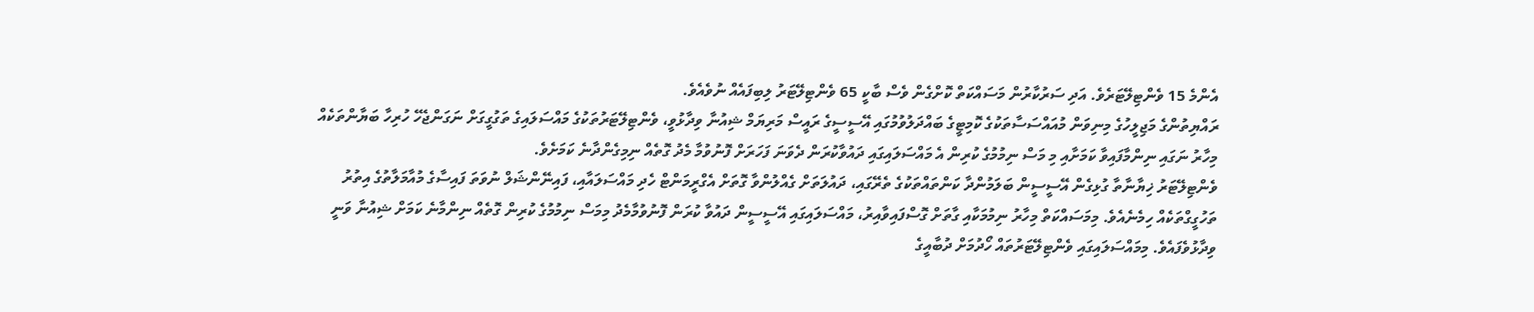އެންމެ 15 ވެންޓިލޭޓަރެވެ. އަދި ސަރުކާރުން މަސައްކަތް ކޮށްގެން ވެސް ބާކީ 65 ވެންޓިލޭޓަރު ލިބިފައެއް ނުވެއެވެ.
ރައްޔިތުންގެ މަޖިލީހުގެ މިނިވަން މުއައްސަސާތަކުގެ ކޮމިޓީގެ ބައްދަލުވުމުގައި އޭސީސީގެ ރައީސް މަރިޔަމް ޝިއުނާ ވިދާޅުވީ، ވެންޓިލޭޓަރުތަކުގެ މައްސަލައިގެ ތަގުގީގަށް ނަގަންޖެހޭ ހުރިހާ ބަޔާންތަކެއް މިހާރު ނަގައި ނިންމާފައިވާ ކަމަށާއި މި މަސް ނިމުމުގެ ކުރިން އެ މައްސަލައިގައި ދައުވާކުރަން ދެވަނަ ފަހަރަށް ފޮނުވުމާ މެދު ގޮތެއް ނިމިގެންދާނެ ކަމަށެވެ.
ވެންޓިލޭޓަރު ޚިޔާނާތާ ގުޅިގެން އޭސީސީން ބަލަމުންދާ ކަންތައްތަކުގެ ތެރޭގައި، ދައުލަތަށް ގެއްލުންވާ ގޮތަށް އެގްރީމަންޓް ހެދި މައްސަލައާއި، ފައިނޭންޝަލް ނުވަތަ ފައިސާގެ މުއާމަލާތުގެ އިތުރު ތަހުގީގްތަކެއް ހިމެނެއެވެ. މިމަސައްކަތް މިހާރު ނިމުމަކާއި ގާތަށް ގޮސްފައިވާއިރު، މައްސަލައިގައި އޭސީސީން ދައުވާ ކުރަން ފޮނުވުމާމެދު މިމަސް ނިމުމުގެ ކުރިން ގޮތެއް ނިންމާނެ ކަމަށް ޝިއުނާ ވަނީ ވިދާޅުވެފައެވެ. މިމައްސަލައިގައި ވެންޓިލޭޓަރުތައް ހޯދުމަށް ދުބާއީގެ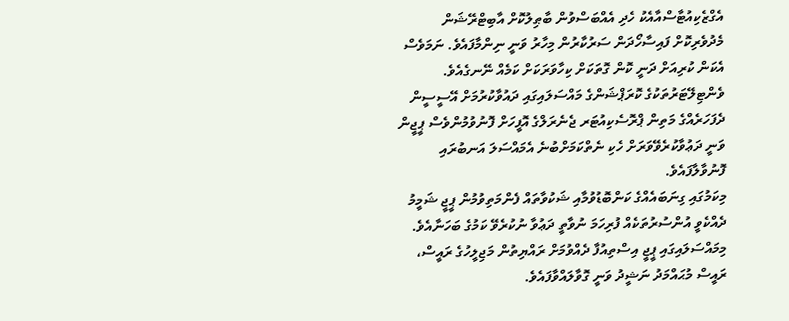އެގްޒެކިއުޓާސްއާއެކު ހެދި އެއްބަސްވުން ބާޠިލުކޮށް އާބިޓްރޭޝަން މެދުވެރިކޮށް ފައިސާހޯދަން ސަރުކާރުން މިހާރު ވަނީ ނިންމާފައެވެ. ނަމަވެސް އެކަން ކުރިއަށް ދަނީ ކޮން ގޮތަކަށް ކިހާވަރަކަށް ކަމެއް ނޭނގެއެވެ.
ވެންޓިލޭޓަރުތަކުގެ ކޮރަޕްޝަންގެ މައްސަލައިގައި ދައުވާކުރުމަށް އޭސީސީން ދެފަހަރެއްގެ މަތިން ޕްރޮސެކިއުޓަރ ޖެނެރަލްގެ އޮފީހަށް ފޮނުވުމުންވެސް ޕީޖީން ވަނީ ދަޢުވާކުރެވޭވަރަށް ހެކި ނެތްކަމަށްބުނެ އެމައްސަލަ އަނބުރައި ފޮނުވާލާފައެވެ.
މިކަމުގައި ގިނަބައެއްގެ ކަންބޮޑުވުމާއި ޝަކުވާތައް ފެންމަތިވުމުން ޕީޖީ ޝަމީމު ދެއްކެވީ އުންސުރުތަކެއް ފުރިހަމަ ނުވާތީ ދަޢުވާ ނުކުރެވޭ ކަމުގެ ބަހަނާއެވެ. މިމައްސަލައިގައި ޕީޖީ އިސްތިއުފާ ދެއްވުމަށް ރައްޔިތުން މަޖިލީހުގެ ރައީސް، ރައީސް މުޙައްމަދު ނަޝީދު ވަނީ ގޮވާލައްވާފައެވެ.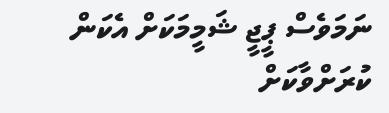ނަމަވެސް ޕީޖީ ޝަމީމަކަށް އެކަން ކުރަށްވާކަށް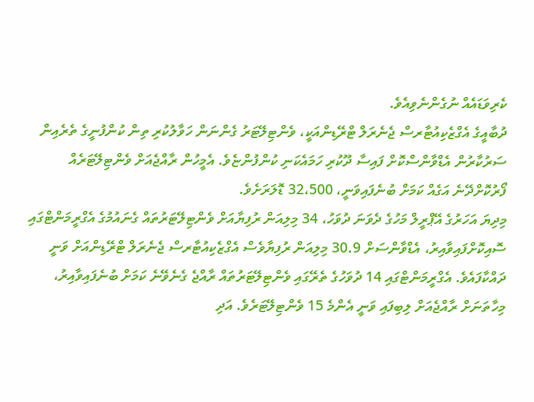ކެރިވަޑައެއް ނުގެންނެވިއެވެ.
ދުބާއީގެ އެގްޒެކިއުޓާރސް ޖެނެރަލް ޓްރޭޑިންއަކީ، ވެންޓިލޭޓަރު ގެންނަން ހަވާލުކުރި ތިން ކުންފުނީގެ ތެރެއިން ސަރުކާރުން އެޑްވާންސްކޮށް ފައިސާ ދޫކުރި ހަމައެކަނި ކުންފުންޏެވެ. އެމީހުން ރާއްޖެއަށް ވެންޓިލޭޓަރެއް ފޯރުކޮށްދޭނެ އަގެއް ކަމަށް ބުނެފައިވަނީ، 32،500 ޑޮލަރަށެވެ.
މިދިޔަ އަހަރުގެ އޭޕްރީލް މަހުގެ ދެވަނަ ދުވަހު، 34 މިލިއަން ރުފިޔާއަށް ވެންޓިލޭޓަރުތައް ގެނައުމުގެ އެގްރީމަންޓްގައި ސޮއިކޮށްފައިވާއިރު، އެޑްވާންސަށް 30.9 މިލިއަން ރުފިޔާވެސް އެގްޒެކިއުޓާރސް ޖެނެރަލް ޓްރޭޑިންއަށް ވަނީ ދައްކާފައެވެ. އެގްރީމަންޓްގައި 14 ދުވަހުގެ ތެރޭގައި ވެންޓިލޭޓަރުތައް ރާއްޖެ ގެނެވޭނެ ކަމަށް ބުނެފައިވާއިރު، މިހާތަނަށް ރާއްޖެއަށް ލިބިފައި ވަނީ އެންމެ 15 ވެންޓިލޭޓަރެވެ. އަދި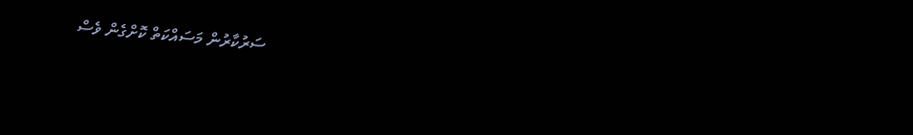ސަރުކާރުން މަސައްކަތް ކޮށްގެން ވެސް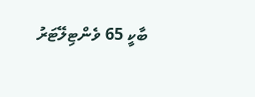ބާކީ 65 ވެންޓިލޭޓަރު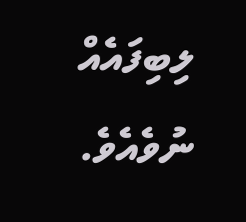ލިބިފައެއް ނުވެއެވެ.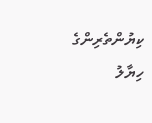ކިޔުންތެރިންގެ ހިޔާލު